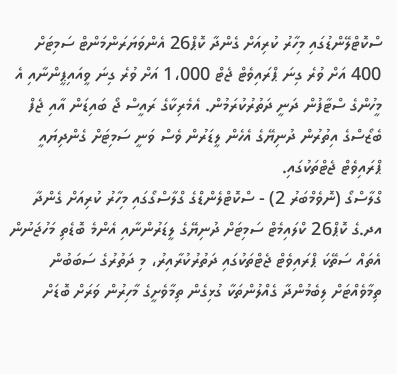ސްކޮޓްލޭންޑުގައި މިހާރު ކުރިއަށް ގެންދާ ކޮޕް26 އެންވަޔަރަންމަންޓް ސަމިޓަށް 400 އަށް ވުރެ ގިނަ ޕްރައިވެޓް ޖެޓް 1،000 އަށް ވުރެ ގިނަ ވީއައިޕީންނާއި އެ މީހުންގެ ސްޓާފުން ދަނީ ދަތުރުކުރަމުން. އެމެރިކާގެ ރައީސް ޖޯ ބައިޑަން އާއި ޖެފް ބެޒޯސްގެ އިތުރުން ދުނިޔޭގެ އެހެން ލީޑަރުން ވެސް ވަނީ ސަމިޓަށް ގެންދިޔައީ ޕްރައިވެޓް ޖެޓްތަކުގައި.
ގްލާސްގޯ (ނޮވެމްބަރު 2) - ސްކޮޓްލެންޑްގެ ގްލާސްގޯގައި މިހާރު ކުރިއަށް ގެންދާ އދ.ގެ ކޮޕް26 ކްލައިމެޓް ސަމިޓަށް ދުނިޔޭގެ ލީޑަރުންނާއި އެންމެ ބޮޑެތި މަހުޖަނުން އެތައް ސަތޭކަ ޕްރައިވެޓް ޖެޓްތަކުގައި ދަތުރުކުރާއިރު، މި ދަތުރުގެ ސަބަބުން ތިމާވެއްޓަށް ލިބެމުންދާ ގެއްލުންތަކާ ގުޅިގެން ތިމާވެށީގެ މާހިރުން ވަރަށް ބޮޑަށް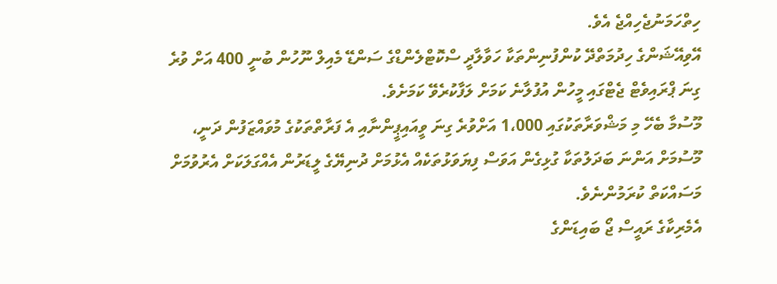ހިތްހަމަނުޖެހިއްޖެ އެވެ.
އޭވިއޭޝަންގެ ހިދުމަތްދޭ ކުންފުނިންތަކާ ހަވާލާދީ ސްކޮޓްލެންޑްގެ ސަންޑޭ މެއިލް ނޫހުން ބުނީ 400 އަށް ވުރެ ގިނަ ޕްރައިވެޓް ޖެޓްގައި މީހުން އުފުލާނެ ކަމަށް ލަފާކުރެވޭ ކަމަށެވެ.
މޫސުމާ ބެހޭ މި މަޝްވަރާތަކުގައި 1،000 އަށްވުރެ ގިނަ ވީއައިޕީންނާއި އެ ފަރާތްތަކުގެ މުވައްޒަފުން ދަނީ، މޫސުމަށް އަންނަ ބަދަލުތަކާ ގުޅިގެން އަވަސް ފިޔަވަޅުތަކެއް އެޅުމަށް ދުނިޔޭގެ ލީޑަރުން އެއްގަލަކަށް އެރުވުމަށް މަސައްކަތް ކުރަމުންނެވެ.
އެމެރިކާގެ ރައީސް ޖޯ ބައިޑަންގެ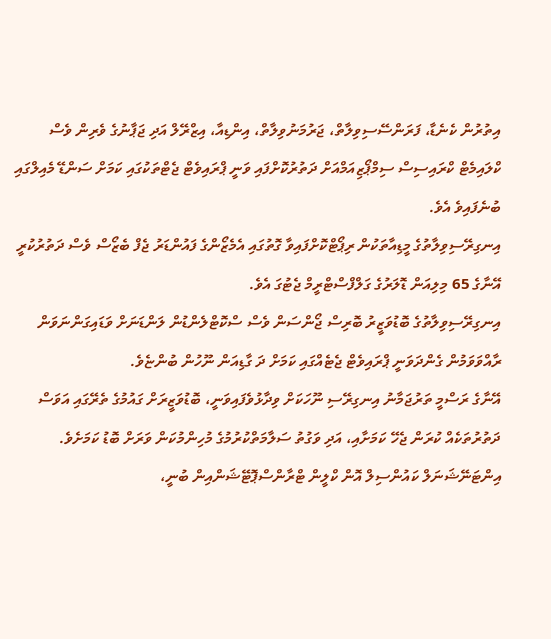އިތުރުން ކެނެޑާ، ފަރަންސޭސިވިލާތް، ޖަރުމަނުވިލާތް، އިންޑިއާ، އިޒްރޭލް އަދި ޖަޕާނުގެ ވެރިން ވެސް ކްލައިމެޓް ކްރައިސިސް ސިމްޕޯޒިއަމްއަށް ދަތުރުކޮށްފައި ވަނީ ޕްރައިވެޓް ޖެޓްތަކުގައި ކަމަށް ސަންޑޭ މެއިލްގައި ބުނެފައިވެ އެވެ.
އިނގިރޭސިވިލާތުގެ މީޑިއާތަކުން ރިޕޯޓްކޮށްފައިވާ ގޮތުގައި އެމެޒޯންގެ ފައުންޑަރު ޖެފް ބެޒޯސް ވެސް ދަތުރުކުރީ އޭނާގެ 65 މިލިއަން ޑޮލަރުގެ ގަލްފްސްޓްރީމް ޖެޓުގަ އެވެ.
އިނގިރޭސިވިލާތުގެ ބޮޑުވަޒީރު ބޮރިސް ޖޯންސަން ވެސް ސްކޮޓްލެންޑުން ލަންޑަނަށް ވަޑައިގަންނަވަން ރާއްވަވަމުން ގެންދަވަނީ ޕްރައިވެޓް ޖެޓެއްގައި ކަމަށް ދަ ގާޑިއަން ނޫހުން ބުންޏެވެ.
އޭނާގެ ރަސްމީ ތަރުޖަމާނު އިނގިރޭސި ނޫހަކަށް ވިދާޅުވެފައިވަނީ، ބޮޑުވަޒީރަށް ގައުމުގެ ތެރޭގައި އަވަސް ދަތުރުތަކެއް ކުރަން ޖެހޭ ކަމަށާއި، އަދި ވަގުތު ސަލާމަތްކުރުމުގެ މުހިންމުކަން ވަރަށް ބޮޑު ކަމަށެވެ.
އިންޓަނޭޝަނަލް ކައުންސިލް އޮން ކްލީން ޓްރާންސްޕޮޓޭޝަންއިން ބުނީ،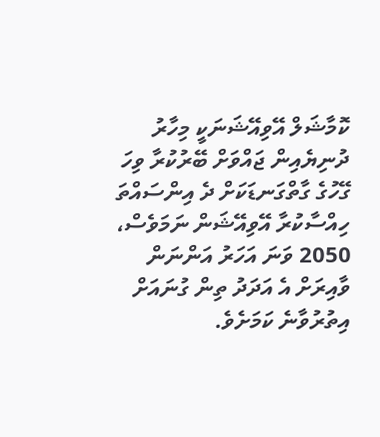ކޮމާޝަލް އޭވިއޭޝަނަކީ މިހާރު ދުނިޔެއިން ޖައްވަށް ބޭރުކުރާ ވިހަ ގޭހުގެ ގާތްގަނޑަކަށް ދެ އިންސައްތަ ހިއްސާކުރާ އޭވިއޭޝަން ނަމަވެސް، 2050 ވަނަ އަހަރު އަންނަން ވާއިރަށް އެ އަދަދު ތިން ގުނައަށް އިތުރުވާނެ ކަމަށެވެ.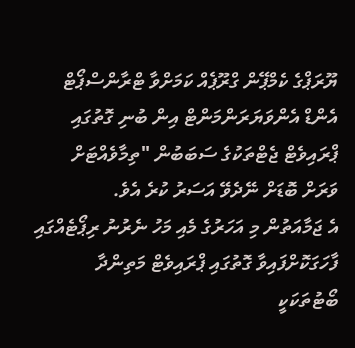ޔޫރަޕްގެ ކެމްޕޭން ގްރޫޕެއް ކަމަށްވާ ޓްރާންސްޕޯޓް އެންޑް އެންވަޔަރަންމަންޓް އިން ބުނި ގޮތުގައި ޕްރައިވެޓް ޖެޓްތަކުގެ ސަބަބުން "ތިމާވެއްޓަށް ވަރަށް ބޮޑަށް ނޭދެވޭ އަސަރު ކުރެ އެވެ.
އެ ޖަމާއަތުން މި އަހަރުގެ މެއި މަހު ނެރުނު ރިޕޯޓެއްގައި ފާހަގަކޮށްފައިވާ ގޮތުގައި ޕްރައިވެޓް މަތިންދާ ބޯޓުތަކަކީ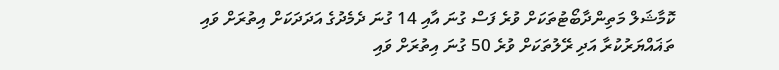ކޮމާޝަލް މަތިންދާބޯޓުތަކަށް ވުރެ ފަސް ގުނަ އާއި 14 ގުނަ ދެމެދުގެ އަދަދަކަށް އިތުރަށް ވައި ތަޣައްޔަރުކުރާ އަދި ރޭލުތަކަށް ވުރެ 50 ގުނަ އިތުރަށް ވައި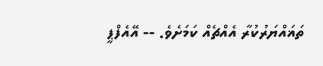ތަޣައްޔަރުކުރާ އެއްޗެއް ކަމަށެވެ. -- އޭއެފްޕީ